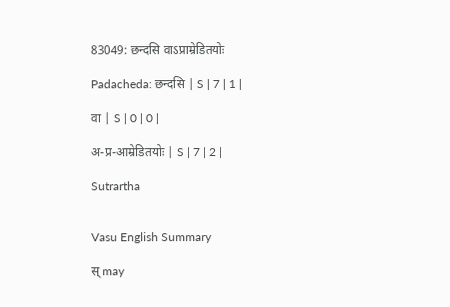83049: छन्दसि वाऽप्राम्रेडितयोः

Padacheda: छन्दसि | S | 7 | 1 |

वा | S | 0 | 0 |

अ-प्र-आम्रेडितयोः | S | 7 | 2 |

Sutrartha


Vasu English Summary

स् may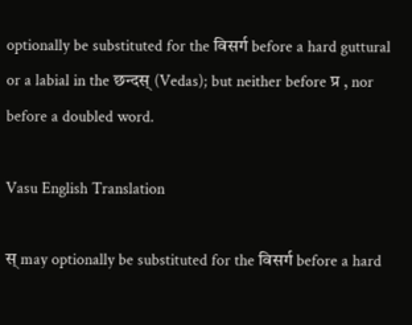optionally be substituted for the विसर्ग before a hard guttural or a labial in the छन्दस् (Vedas); but neither before प्र , nor before a doubled word.

Vasu English Translation

स् may optionally be substituted for the विसर्ग before a hard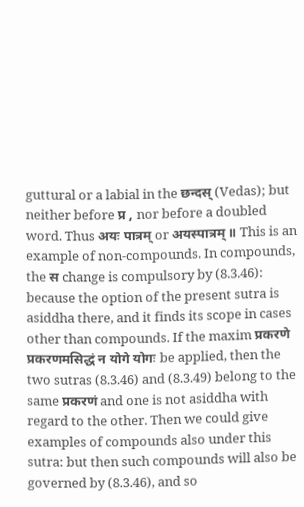guttural or a labial in the छन्दस् (Vedas); but neither before प्र , nor before a doubled word. Thus अयः पात्रम् or अयस्पात्रम् ॥ This is an example of non-compounds. In compounds, the स change is compulsory by (8.3.46): because the option of the present sutra is asiddha there, and it finds its scope in cases other than compounds. If the maxim प्रकरणे प्रकरणमसिद्धं न योगे योगः be applied, then the two sutras (8.3.46) and (8.3.49) belong to the same प्रकरणं and one is not asiddha with regard to the other. Then we could give examples of compounds also under this sutra: but then such compounds will also be governed by (8.3.46), and so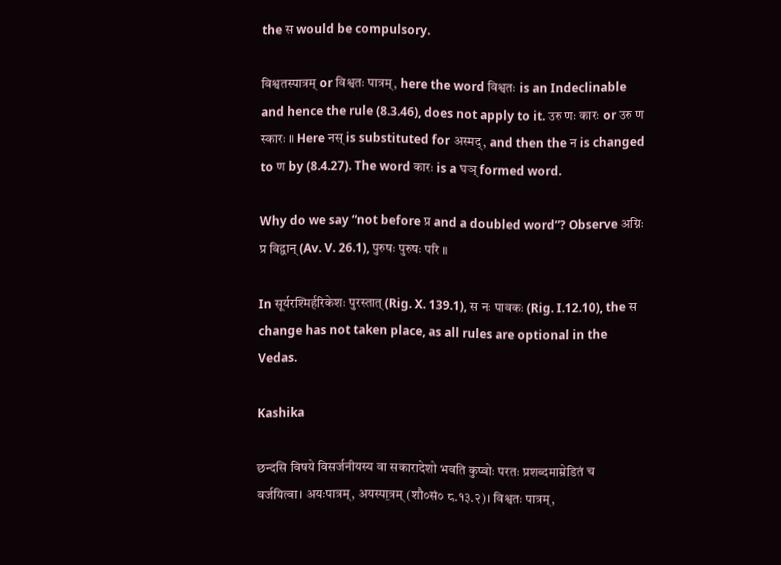the स would be compulsory.

विश्वतस्पात्रम् or विश्वतः पात्रम्, here the word विश्वतः is an Indeclinable and hence the rule (8.3.46), does not apply to it. उरु णः कारः or उरु ण स्कारः ॥ Here नस् is substituted for अस्मद्, and then the न is changed to ण by (8.4.27). The word कारः is a घञ् formed word.

Why do we say “not before प्र and a doubled word”? Observe अग्निः प्र विद्वान् (Av. V. 26.1), पुरुषः पुरुषः परि ॥

In सूर्यरश्मिर्हरिकेशः पुरस्तात् (Rig. X. 139.1), स नः पावकः (Rig. I.12.10), the स change has not taken place, as all rules are optional in the Vedas.

Kashika

छन्दसि विषये विसर्जनीयस्य वा सकारादेशो भवति कुप्वोः परतः प्रशब्दमाम्रेडितं च वर्जयित्वा। अयःपात्रम्, अयस्पा॒त्रम् (शौ०सं० ८.१३.२)। विश्वतः पात्रम्,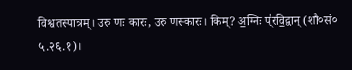विश्वतस्पात्रम्। उरु णः कारः, उरु णस्कारः। किम्? अ॒ग्निः प्॑रवि॒द्वान् (शौ०सं० ५.२६.१)।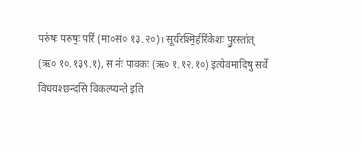परु॑षः परुषः॒ परि॑ (मा०सं० १३.२०)। सूर्य॑रश्मि॒र्हरि॑केशः पु॒रस्ता॑त् (ऋ० १०.१३९.१), स नः॑ पावकः (ऋ० १.१२.१०) इत्येवमादिषु सर्वे विधयश्छन्दसि विकल्प्यन्ते इति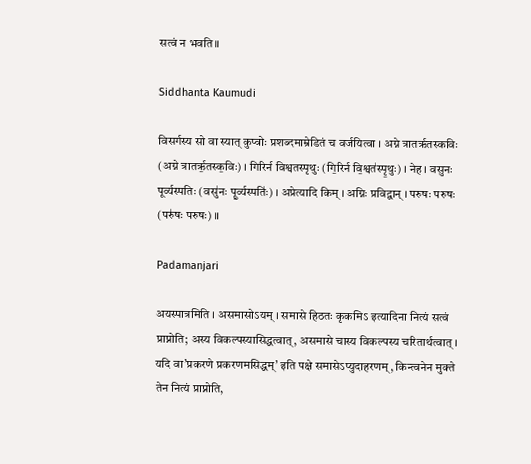सत्वं न भवति॥

Siddhanta Kaumudi

विसर्गस्य सो वा स्यात् कुप्वोः प्रशब्दमाम्रेडितं च वर्जयित्वा । अग्ने त्रातर्ऋतस्कविः (अग्ने त्रातर्ऋ॒तस्क॒विः) । गिरिर्न विश्वतस्पृथुः (गि॒रिर्न वि॒श्वत॑स्पृ॒थुः) । नेह । वसुनः पूर्व्यस्पतिः (वसु॑नः पू॒र्व्यस्पतिः॑) । अप्रेत्यादि किम् । अग्निः प्रविद्वान् । परुषः परुषः (परु॑षः परुषः) ॥

Padamanjari

अयस्पात्रमिति । असमासोऽयम् । समासे हिठतः कृकमिऽ इत्यादिना नित्यं सत्वं प्राप्नोति; अस्य विकल्पस्यासिद्धत्वात्, असमासे चास्य विकल्पस्य चरितार्थत्वात् । यदि वा’प्रकरणे प्रकरणमसिद्धम्’ इति पक्षे समासेऽप्युदाहरणम्, किन्त्वनेन मुक्ते तेन नित्यं प्राप्नोति,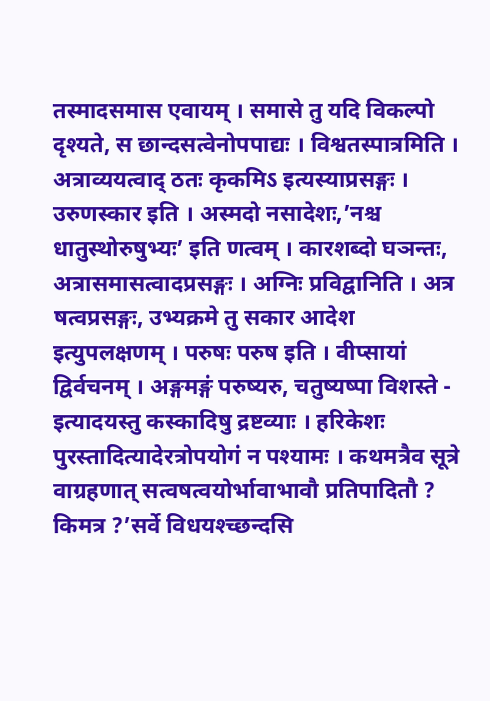तस्मादसमास एवायम् । समासे तु यदि विकल्पो दृश्यते, स छान्दसत्वेनोपपाद्यः । विश्वतस्पात्रमिति । अत्राव्ययत्वाद् ठतः कृकमिऽ इत्यस्याप्रसङ्गः । उरुणस्कार इति । अस्मदो नसादेशः,’नश्च धातुस्थोरुषुभ्यः’ इति णत्वम् । कारशब्दो घञन्तः, अत्रासमासत्वादप्रसङ्गः । अग्निः प्रविद्वानिति । अत्र षत्वप्रसङ्गः, उभ्यक्रमे तु सकार आदेश इत्युपलक्षणम् । परुषः परुष इति । वीप्सायां द्विर्वचनम् । अङ्गमङ्गं परुष्यरु, चतुष्यष्पा विशस्ते - इत्यादयस्तु कस्कादिषु द्रष्टव्याः । हरिकेशः पुरस्तादित्यादेरत्रोपयोगं न पश्यामः । कथमत्रैव सूत्रे वाग्रहणात् सत्वषत्वयोर्भावाभावौ प्रतिपादितौ ? किमत्र ?’सर्वे विधयश्च्छन्दसि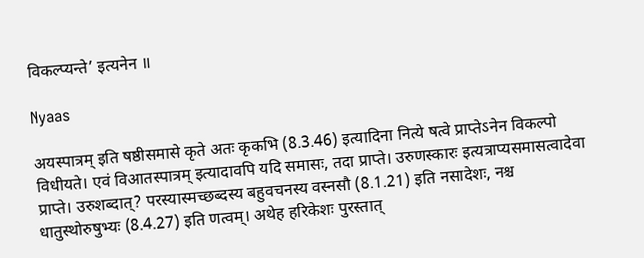विकल्प्यन्ते’ इत्यनेन ॥

Nyaas

अयस्पात्रम् इति षष्ठीसमासे कृते अतः कृकभि (8.3.46) इत्यादिना नित्ये षत्वे प्राप्तेऽनेन विकल्पो विधीयते। एवं विआतस्पात्रम् इत्यादावपि यदि समासः, तदा प्राप्ते। उरुणस्कारः इत्यत्राप्यसमासत्वादेवा प्राप्ते। उरुशब्दात्? परस्यास्मच्छब्दस्य बहुवचनस्य वस्नसौ (8.1.21) इति नसादेशः, नश्च धातुस्थोरुषुभ्यः (8.4.27) इति णत्वम्। अथेह हरिकेशः पुरस्तात्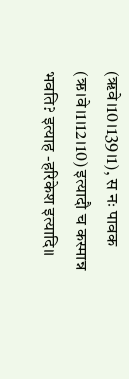(ॠवे।10।139।1), स नः पावक (ऋ।वे।1।12।10) इत्यादौ च कस्मान्न भवति? इत्याह -हरिकेश इत्यादि॥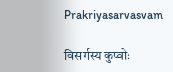Prakriyasarvasvam

विसर्गस्य कुप्वोः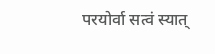परयोर्वा सत्वं स्यात्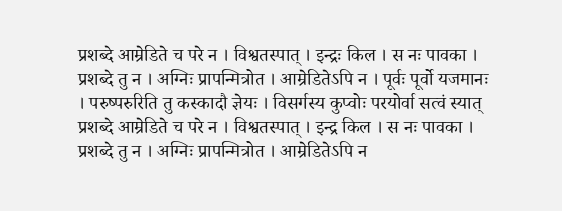प्रशब्दे आम्रेडिते च परे न । विश्वतस्पात् । इन्द्रः किल । स नः पावका । प्रशब्दे तु न । अग्निः प्रापन्मित्रोत । आम्रेडितेऽपि न । पूर्वः पूर्वो यजमानः । परुष्परुरिति तु कस्कादौ ज्ञेयः । विसर्गस्य कुप्वोः परयोर्वा सत्वं स्यात् प्रशब्दे आम्रेडिते च परे न । विश्वतस्पात् । इन्द्र किल । स नः पावका । प्रशब्दे तु न । अग्निः प्रापन्मित्रोत । आम्रेडितेऽपि न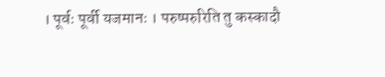। पूर्वः पूर्वी यजमानः । परुष्परुरिति तु कस्कादौ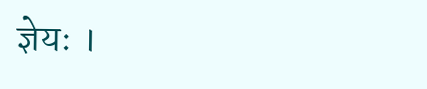ज्ञेयः ।